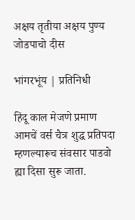अक्षय तृतीया अक्षय पुण्य जोडपाचो दीस

भांगरभूंय | प्रतिनिधी

हिंदू काल मेजणे प्रमाण आमचें वर्स चैत्र शुद्ध प्रतिपदा म्हणल्यारूच संवसार पाडवो ह्या दिसा सुरू जाता.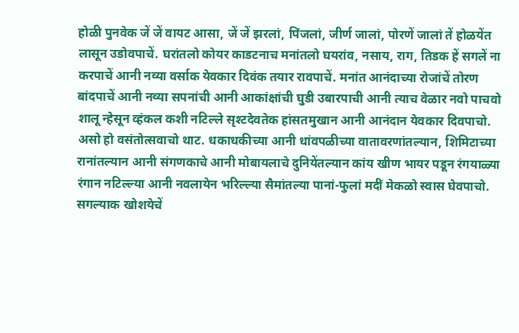होळी पुनवेक जें जें वायट आसा, जें जें झरलां, पिंजलां, जीर्ण जालां, पोरणें जालां तें होळयेंत लासून उडोवपाचें. घरांतलो कोयर काडटनाच मनांतलो घयरांव, नसाय, राग, तिडक हें सगलें ना करपाचें आनी नव्या वर्साक येवकार दिवंक तयार रावपाचें. मनांत आनंदाच्या रोजांचें तोरण बांदपाचें आनी नव्या सपनांची आनी आकांक्षांची घुडी उबारपाची आनी त्याच वेळार नवो पाचवो शालू न्हेसून व्हंकल कशी नटिल्ले सृश्टदेवतेक हांसतमुखान आनी आनंदान येवकार दिवपाचो. असो हो वसंतोत्सवाचो थाट. धकाधकीच्या आनी धांवपळीच्या वातावरणांतल्यान, शिमिटाच्या रानांतल्यान आनी संगणकाचे आनी मोबायलाचे दुनियेंतल्यान कांय खीण भायर पडून रंगयाळ्या रंगान नटिल्ल्या आनी नवलायेन भरिल्ल्या सैमांतल्या पानां-फुलां मदीं मेकळो स्वास घेवपाचो. सगल्याक खोशयेचें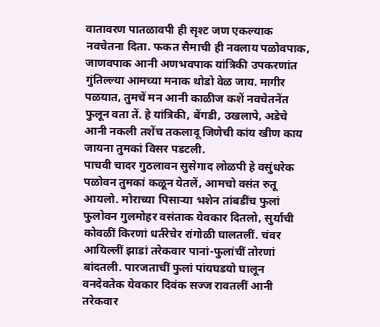वातावरण पातळावपी ही सृश्ट जण एकल्याक नवचेतना दिता. फकत सैमाची ही नवलाय पळोवपाक, जाणवपाक आनी अणभवपाक यांत्रिकी उपकरणांत गुंतिल्ल्या आमच्या मनाक थोडो वेळ जाय. मागीर पळयात, तुमचें मन आनी काळीज कशें नवचेतनेंत फुलून वता तें. हे यांत्रिकी, बेंगडी, उखलापे, अडेचे आनी नकली तशेंच तकलादू जिणेची कांय खीण काय जायना तुमकां विसर पडटली.
पाचवी चादर गुठलावन सुसेगाद लोळपी हे वसुंधरेक पळोवन तुमकां कळून येतलें, आमचो वसंत रुतू आयलो. मोराच्या पिसाऱ्या भशेन तांबडींच फुलां फुलोवन गुलमोहर वसंताक येवकार दितलो, सुर्याची कोवळीं किरणां धर्तरेचेर रांगोळी घालतलीं. चंवर आयिल्लीं झाडां तरेकवार पानां-फुलांचीं तोरणां बांदतली. पारजताचीं फुलां पांयघडयो घालून वनदेवतेक येवकार दिवंक सज्ज रावतलीं आनी तरेकवार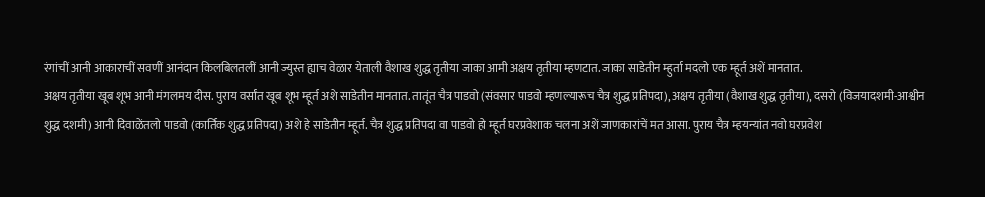रंगांचीं आनी आकाराचीं सवणीं आनंदान किलबिलतलीं आनी ज्युस्त ह्याच वेळार येताली वैशाख शुद्ध तृतीया जाका आमी अक्षय तृतीया म्हणटात. जाका साडेतीन म्हुर्ता मदलो एक म्हूर्त अशें मानतात.
अक्षय तृतीया खूब शूभ आनी मंगलमय दीस. पुराय वर्सांत खूब शूभ म्हूर्त अशे साडेतीन मानतात. तातूंत चैत्र पाडवो (संवसार पाडवो म्हणल्यारूच चैत्र शुद्ध प्रतिपदा), अक्षय तृतीया (वैशाख शुद्ध तृतीया), दसरो (विजयादशमी-आश्वीन शुद्ध दशमी) आनी दिवाळेंतलो पाडवो (कार्तिक शुद्ध प्रतिपदा) अशे हे साडेतीन म्हूर्त. चैत्र शुद्ध प्रतिपदा वा पाडवो हो म्हूर्त घरप्रवेशाक चलना अशें जाणकारांचें मत आसा. पुराय चैत्र म्हयन्यांत नवो घरप्रवेश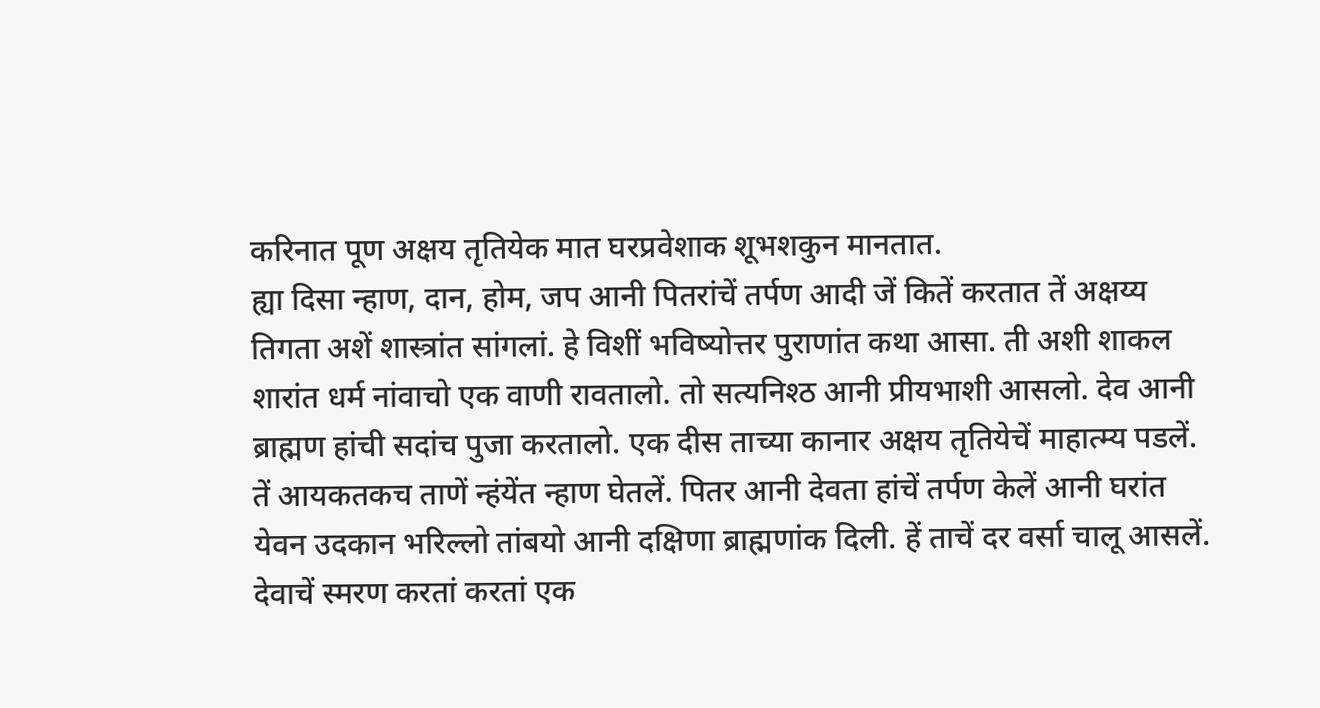करिनात पूण अक्षय तृतियेक मात घरप्रवेशाक शूभशकुन मानतात.
ह्या दिसा न्हाण, दान, होम, जप आनी पितरांचें तर्पण आदी जें कितें करतात तें अक्षय्य तिगता अशें शास्त्रांत सांगलां. हे विशीं भविष्योत्तर पुराणांत कथा आसा. ती अशी शाकल शारांत धर्म नांवाचो एक वाणी रावतालो. तो सत्यनिश्ठ आनी प्रीयभाशी आसलो. देव आनी ब्राह्मण हांची सदांच पुजा करतालो. एक दीस ताच्या कानार अक्षय तृतियेचें माहात्म्य पडलें. तें आयकतकच ताणें न्हंयेंत न्हाण घेतलें. पितर आनी देवता हांचें तर्पण केलें आनी घरांत येवन उदकान भरिल्लो तांबयो आनी दक्षिणा ब्राह्मणांक दिली. हें ताचें दर वर्सा चालू आसलें. देवाचें स्मरण करतां करतां एक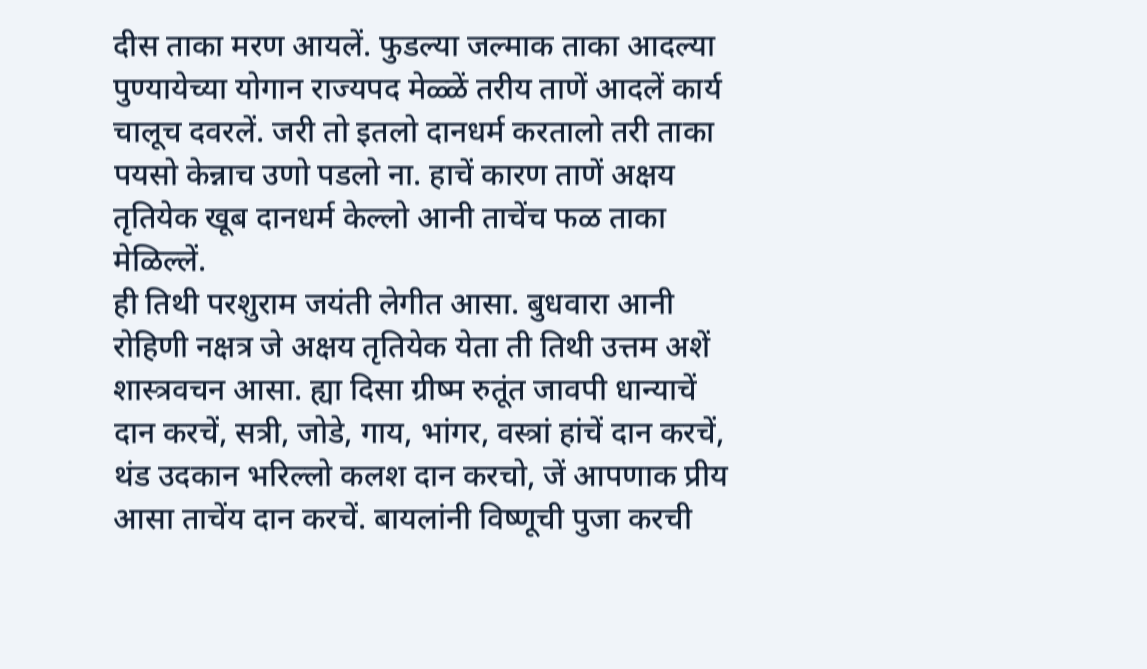दीस ताका मरण आयलें. फुडल्या जल्माक ताका आदल्या पुण्यायेच्या योगान राज्यपद मेळ्ळें तरीय ताणें आदलें कार्य चालूच दवरलें. जरी तो इतलो दानधर्म करतालो तरी ताका पयसो केन्नाच उणो पडलो ना. हाचें कारण ताणें अक्षय तृतियेक खूब दानधर्म केल्लो आनी ताचेंच फळ ताका मेळिल्लें.
ही तिथी परशुराम जयंती लेगीत आसा. बुधवारा आनी रोहिणी नक्षत्र जे अक्षय तृतियेक येता ती तिथी उत्तम अशें शास्त्रवचन आसा. ह्या दिसा ग्रीष्म रुतूंत जावपी धान्याचें दान करचें, सत्री, जोडे, गाय, भांगर, वस्त्रां हांचें दान करचें, थंड उदकान भरिल्लो कलश दान करचो, जें आपणाक प्रीय आसा ताचेंय दान करचें. बायलांनी विष्णूची पुजा करची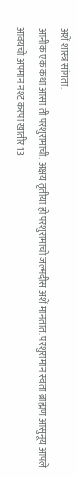अशें शास्त्र सांगता.
आनीक एक कथा आसा ती परशुरामाची. अक्षय तृतीया हो परशुरामाचो जल्मदीस अशें मानतात. परशुरामान स्वता ब्राह्मण आसुनूय आपले आवयचो अपमान नश्ट करपा खातीर 13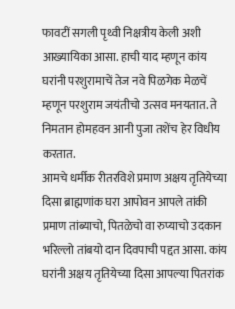फावटीं सगली पृथ्वी निक्षत्रीय केली अशी आख्यायिका आसा. हाची याद म्हणून कांय घरांनी परशुरामाचें तेज नवे पिळगेक मेळचें म्हणून परशुराम जयंतीचो उत्सव मनयतात. ते निमतान होमहवन आनी पुजा तशेंच हेर विधीय करतात.
आमचे धर्मीक रीतरविशे प्रमाण अक्षय तृतियेच्या दिसा ब्राह्मणांक घरा आपोवन आपले तांकी प्रमाण तांब्याचो, पितळेचो वा रुप्याचो उदकान भरिल्लो तांबयो दान दिवपाची पद्दत आसा. कांय घरांनी अक्षय तृतियेच्या दिसा आपल्या पितरांक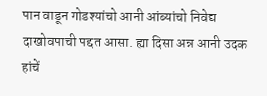पान वाडून गोडश्यांचो आनी आंब्यांचो निवेद्य दाखोवपाची पद्दत आसा. ह्या दिसा अन्न आनी उदक हांचें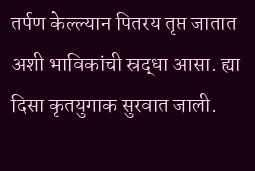तर्पण केल्ल्यान पितरय तृप्त जातात अशी भाविकांची स्रद्धा आसा. ह्या दिसा कृतयुगाक सुरवात जाली.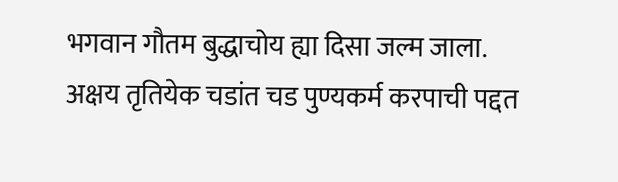भगवान गौतम बुद्धाचोय ह्या दिसा जल्म जाला.
अक्षय तृतियेक चडांत चड पुण्यकर्म करपाची पद्दत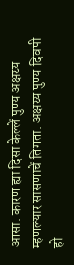आसा. कारण ह्या दिसा केल्लें पुण्य अक्षय्य म्हणल्यार सासणाचें तिगता. अक्षय्य पुण्य दिवपी हो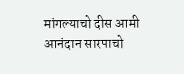मांगल्याचो दीस आमी आनंदान सारपाचो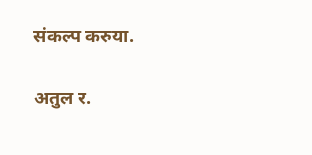संकल्प करुया.

अतुल र.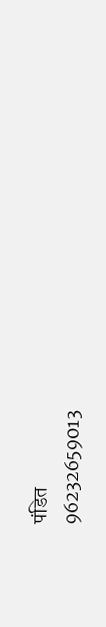पंडित
96232659013